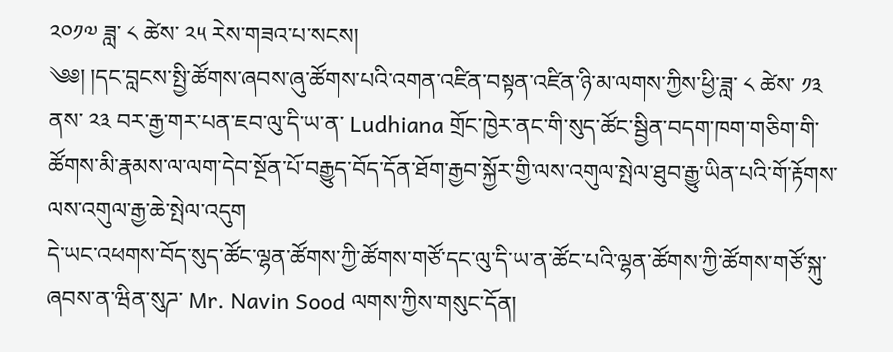༢༠༡༧ ཟླ་ ༨ ཚེས་ ༢༥ རེས་གཟའ་པ་སངས།
༄༅། །དང་བླངས་སྤྱི་ཚོགས་ཞབས་ཞུ་ཚོགས་པའི་འགན་འཛིན་བསྟན་འཛིན་ཉི་མ་ལགས་ཀྱིས་ཕྱི་ཟླ་ ༨ ཚེས་ ༡༣ ནས་ ༢༣ བར་རྒྱ་གར་པན་ཇབ་ལུ་དི་ཡ་ན་ Ludhiana གྲོང་ཁྱེར་ནང་གི་སུད་ཚོང་སྦྱིན་བདག་ཁག་གཅིག་གི་ཚོགས་མི་རྣམས་ལ་ལག་དེབ་སྔོན་པོ་བརྒྱུད་བོད་དོན་ཐོག་རྒྱབ་སྐྱོར་གྱི་ལས་འགུལ་སྤེལ་ཐུབ་རྒྱུ་ཡིན་པའི་གོ་རྟོགས་ལས་འགུལ་རྒྱ་ཆེ་སྤེལ་འདུག
དེ་ཡང་འཕགས་བོད་སུད་ཚོང་ལྷན་ཚོགས་ཀྱི་ཚོགས་གཙོ་དང་ལུ་དི་ཡ་ན་ཚོང་པའི་ལྷན་ཚོགས་ཀྱི་ཚོགས་གཙོ་སྐུ་ཞབས་ན་ཝིན་སུཌ་ Mr. Navin Sood ལགས་ཀྱིས་གསུང་དོན།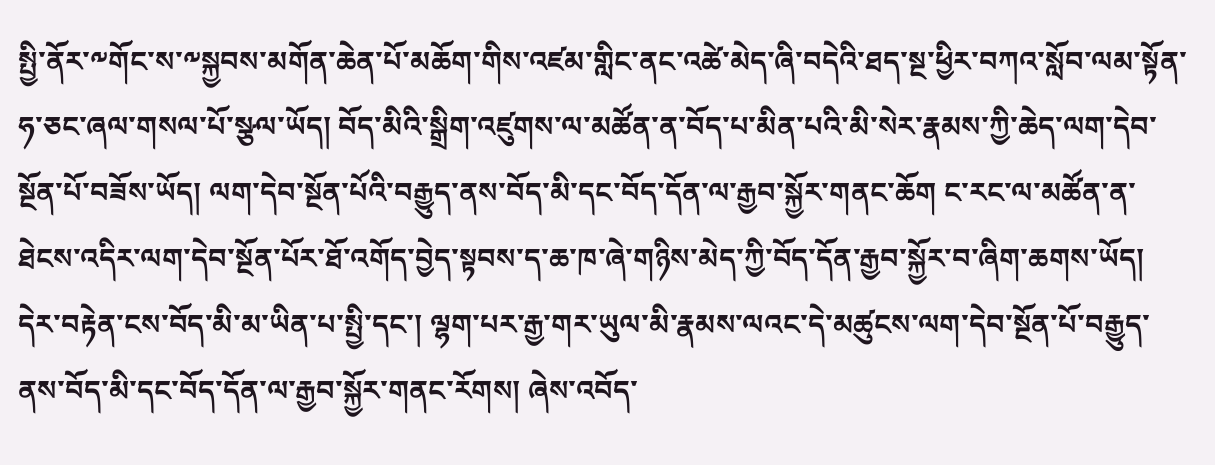སྤྱི་ནོར་༸གོང་ས་༸སྐྱབས་མགོན་ཆེན་པོ་མཆོག་གིས་འཛམ་གླིང་ནང་འཚེ་མེད་ཞི་བདེའི་ཐད་སྔ་ཕྱིར་བཀའ་སློབ་ལམ་སྟོན་ཧ་ཅང་ཞལ་གསལ་པོ་སྩལ་ཡོད། བོད་མིའི་སྒྲིག་འཛུགས་ལ་མཚོན་ན་བོད་པ་མིན་པའི་མི་སེར་རྣམས་ཀྱི་ཆེད་ལག་དེབ་སྔོན་པོ་བཟོས་ཡོད། ལག་དེབ་སྔོན་པོའི་བརྒྱུད་ནས་བོད་མི་དང་བོད་དོན་ལ་རྒྱབ་སྐྱོར་གནང་ཆོག ང་རང་ལ་མཚོན་ན་ཐེངས་འདིར་ལག་དེབ་སྔོན་པོར་ཐོ་འགོད་བྱེད་སྟབས་ད་ཆ་ཁ་ཞེ་གཉིས་མེད་ཀྱི་བོད་དོན་རྒྱབ་སྐྱོར་བ་ཞིག་ཆགས་ཡོད། དེར་བརྟེན་ངས་བོད་མི་མ་ཡིན་པ་སྤྱི་དང་། ལྷག་པར་རྒྱ་གར་ཡུལ་མི་རྣམས་ལའང་དེ་མཚུངས་ལག་དེབ་སྔོན་པོ་བརྒྱུད་ནས་བོད་མི་དང་བོད་དོན་ལ་རྒྱབ་སྐྱོར་གནང་རོགས། ཞེས་འབོད་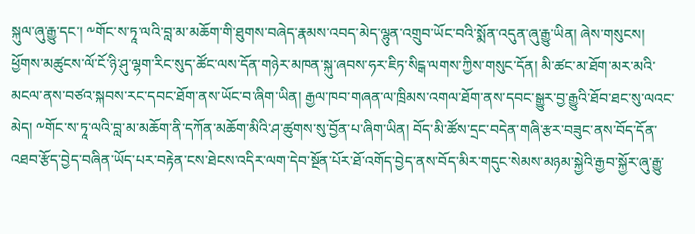སྐུལ་ཞུ་རྒྱུ་དང་། ༸གོང་ས་ཏཱ་ལའི་བླ་མ་མཆོག་གི་ཐུགས་བཞེད་རྣམས་འབད་མེད་ལྷུན་འགྲུབ་ཡོང་བའི་སྨོན་འདུན་ཞུ་རྒྱུ་ཡིན། ཞེས་གསུངས།
ཕྱོགས་མཚུངས་ལོ་ངོ་ཉི་ཤུ་ལྷག་རིང་སུད་ཚོང་ལས་དོན་གཉེར་མཁན་སྐུ་ཞབས་ཧར་ཇིཏ་སིངྒ་ལགས་ཀྱིས་གསུང་དོན། མི་ཚང་མ་ཐོག་མར་མའི་མངལ་ནས་བཙའ་སྐབས་རང་དབང་ཐོག་ནས་ཡོང་བ་ཞིག་ཡིན། རྒྱལ་ཁབ་གཞན་ལ་ཁྲིམས་འགལ་ཐོག་ནས་དབང་སྒྱུར་བྱ་རྒྱུའི་ཐོབ་ཐང་སུ་ལའང་མེད། ༸གོང་ས་ཏཱ་ལའི་བླ་མ་མཆོག་ནི་དཀོན་མཆོག་མིའི་ཤ་ཚུགས་སུ་བྱོན་པ་ཞིག་ཡིན། བོད་མི་ཚོས་དྲང་བདེན་གཞི་རྩར་བཟུང་ནས་བོད་དོན་འཐབ་རྩོད་བྱེད་བཞིན་ཡོད་པར་བརྟེན་ངས་ཐེངས་འདིར་ལག་དེབ་སྔོན་པོར་ཐོ་འགོད་བྱེད་ནས་བོད་མིར་གདུང་སེམས་མཉམ་སྐྱེའི་རྒྱབ་སྐྱོར་ཞུ་རྒྱུ་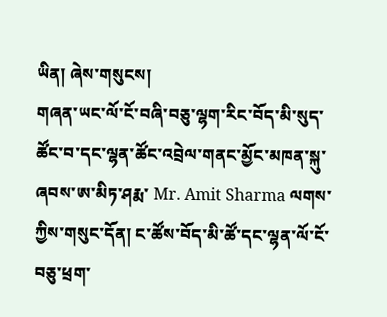ཡིན། ཞེས་གསུངས།
གཞན་ཡང་ལོ་ངོ་བཞི་བཅུ་ལྷག་རིང་བོད་མི་སུད་ཚོང་བ་དང་ལྷན་ཚོང་འབྲེལ་གནང་མྱོང་མཁན་སྐུ་ཞབས་ཨ་མིཏ་ཤརྨ་ Mr. Amit Sharma ལགས་ཀྱིས་གསུང་དོན། ང་ཚོས་བོད་མི་ཚོ་དང་ལྷན་ལོ་ངོ་བཅུ་ཕྲག་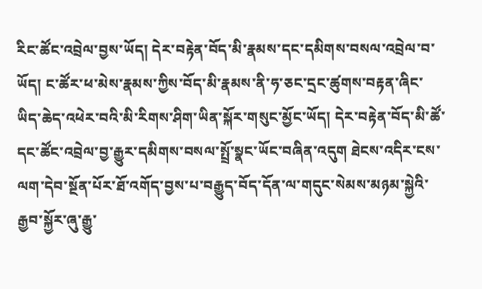རིང་ཚོང་འབྲེལ་བྱས་ཡོད། དེར་བརྟེན་བོད་མི་རྣམས་དང་དམིགས་བསལ་འབྲེལ་བ་ཡོད། ང་ཚོར་ཕ་མེས་རྣམས་ཀྱིས་བོད་མི་རྣམས་ནི་ཧ་ཅང་དྲང་ཚུགས་བརྟན་ཞིང་ཡིད་ཆེད་འཕེར་བའི་མི་རིགས་ཤིག་ཡིན་སྐོར་གསུང་མྱོང་ཡོད། དེར་བརྟེན་བོད་མི་ཚོ་དང་ཚོང་འབྲེལ་བྱ་རྒྱུར་དམིགས་བསལ་སྤྲོ་སྣང་ཡོང་བཞིན་འདུག ཐེངས་འདིར་ངས་ལག་དེབ་སྔོན་པོར་ཐོ་འགོད་བྱས་པ་བརྒྱུད་བོད་དོན་ལ་གདུང་སེམས་མཉམ་སྐྱེའི་རྒྱབ་སྐྱོར་ཞུ་རྒྱུ་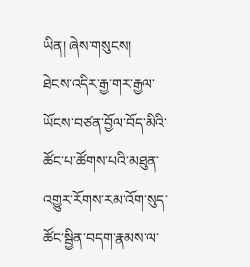ཡིན། ཞེས་གསུངས།
ཐེངས་འདིར་རྒྱ་གར་རྒྱལ་ཡོངས་བཙན་བྱོལ་བོད་མིའི་ཚོང་པ་ཚོགས་པའི་མཐུན་འགྱུར་རོགས་རམ་འོག་སུད་ཚོང་སྦྱིན་བདག་རྣམས་ལ་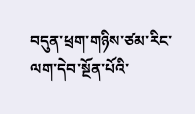བདུན་ཕྲག་གཉིས་ཙམ་རིང་ལག་དེབ་སྔོན་པོའི་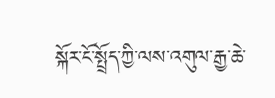སྐོར་ངོ་སྤྲོད་ཀྱི་ལས་འགུལ་རྒྱ་ཆེ་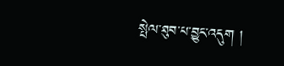སྤེལ་ཐུབ་པ་བྱུང་འདུག །